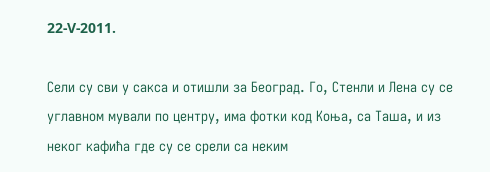22-V-2011.

Сели су сви у сакса и отишли за Београд. Го, Стенли и Лена су се углавном мували по центру, има фотки код Коња, са Таша, и из неког кафића где су се срели са неким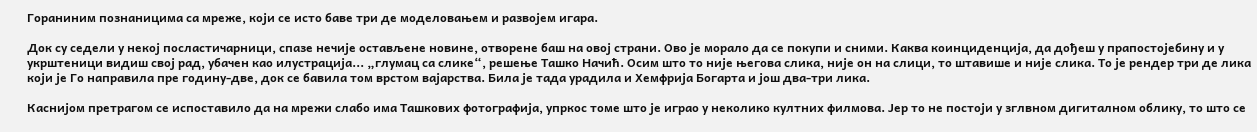Гораниним познаницима са мреже, који се исто баве три де моделовањем и развојем игара.

Док су седели у некој посластичарници, спазе нечије остављене новине, отворене баш на овој страни. Ово је морало да се покупи и сними. Каква коинциденција, да дођеш у прапостојебину и у укрштеници видиш свој рад, убачен као илустрација... „глумац са слике“, решење Ташко Начић. Осим што то није његова слика, није он на слици, то штавише и није слика. То је рендер три де лика који је Го направила пре годину-две, док се бавила том врстом вајарства. Била је тада урадила и Хемфрија Богарта и још два-три лика.

Каснијом претрагом се испоставило да на мрежи слабо има Ташкових фотографија, упркос томе што је играо у неколико култних филмова. Јер то не постоји у зглвном дигиталном облику, то што се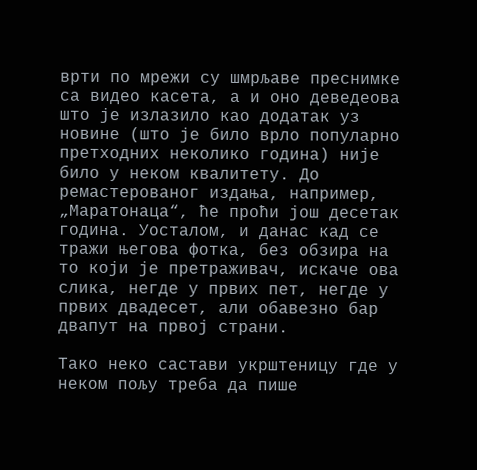врти по мрежи су шмрљаве преснимке са видео касета, а и оно деведеова што је излазило као додатак уз новине (што је било врло популарно претходних неколико година) није било у неком квалитету. До ремастерованог издања, например, „Маратонаца“, ће проћи још десетак година. Уосталом, и данас кад се тражи његова фотка, без обзира на то који је претраживач, искаче ова слика, негде у првих пет, негде у првих двадесет, али обавезно бар двапут на првој страни.

Тако неко састави укрштеницу где у неком пољу треба да пише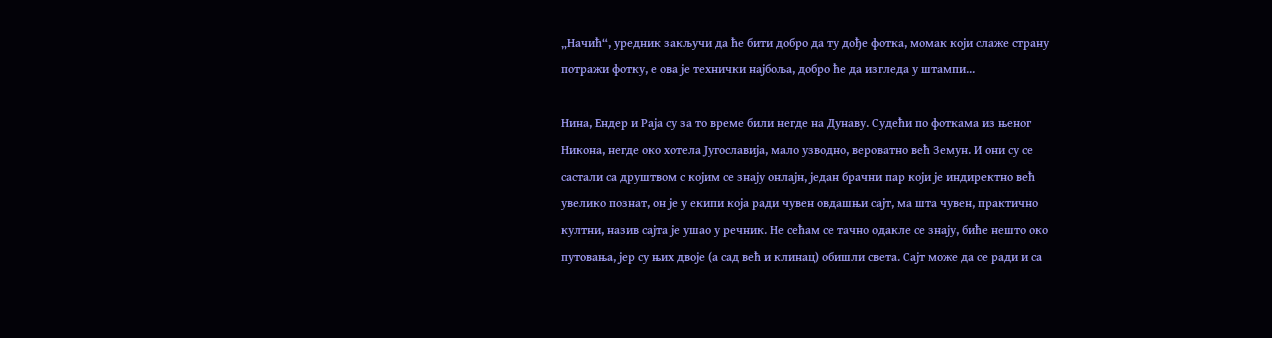„Начић“, уредник закључи да ће бити добро да ту дође фотка, момак који слаже страну потражи фотку, е ова је технички најбоља, добро ће да изгледа у штампи...

Нина, Ендер и Раја су за то време били негде на Дунаву. Судећи по фоткама из њеног Никона, негде око хотела Југославија, мало узводно, вероватно већ Земун. И они су се састали са друштвом с којим се знају онлајн, један брачни пар који је индиректно већ увелико познат, он је у екипи која ради чувен овдашњи сајт, ма шта чувен, практично култни, назив сајта је ушао у речник. Не сећам се тачно одакле се знају, биће нешто око путовања, јер су њих двоје (а сад већ и клинац) обишли света. Сајт може да се ради и са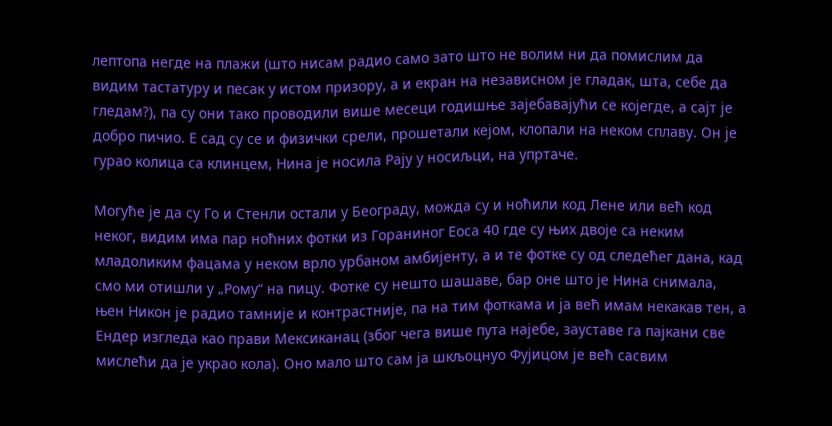лептопа негде на плажи (што нисам радио само зато што не волим ни да помислим да видим тастатуру и песак у истом призору, а и екран на независном је гладак, шта, себе да гледам?), па су они тако проводили више месеци годишње зајебавајући се којегде, а сајт је добро пичио. Е сад су се и физички срели, прошетали кејом, клопали на неком сплаву. Он је гурао колица са клинцем, Нина је носила Рају у носиљци, на упртаче.

Могуће је да су Го и Стенли остали у Београду, можда су и ноћили код Лене или већ код неког, видим има пар ноћних фотки из Гораниног Еоса 40 где су њих двоје са неким младоликим фацама у неком врло урбаном амбијенту, а и те фотке су од следећег дана, кад смо ми отишли у „Рому“ на пицу. Фотке су нешто шашаве, бар оне што је Нина снимала, њен Никон је радио тамније и контрастније, па на тим фоткама и ја већ имам некакав тен, а Ендер изгледа као прави Мексиканац (због чега више пута најебе, зауставе га пајкани све мислећи да је украо кола). Оно мало што сам ја шкљоцнуо Фујицом је већ сасвим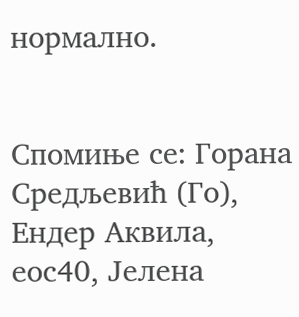нормално.


Спомиње се: Горана Средљевић (Го), Ендер Аквила, еос40, Јелена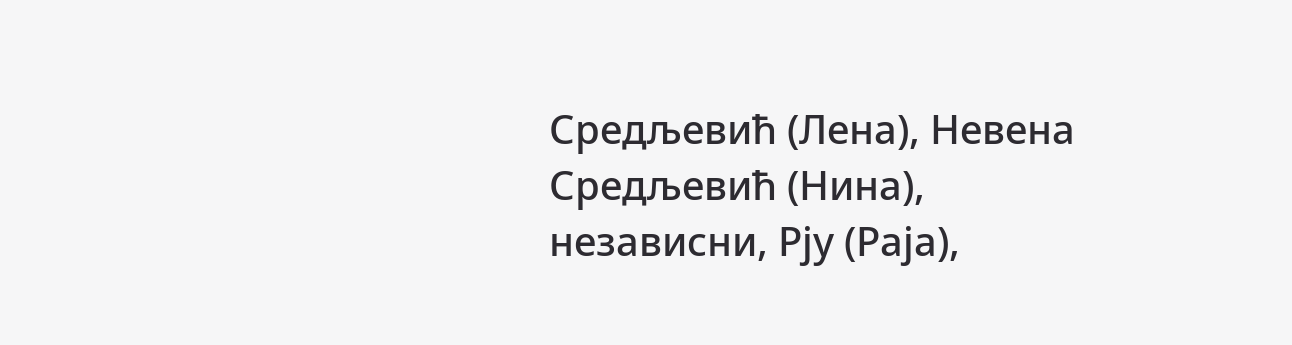Средљевић (Лена), Невена Средљевић (Нина), независни, Рју (Раја),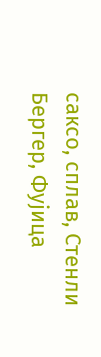саксо, сплав, Стенли Бергер, Фујица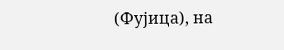(Фујица), на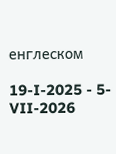енглеском

19-I-2025 - 5-VII-2026